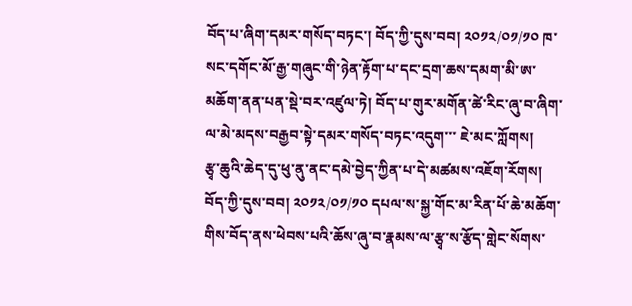བོད་པ་ཞིག་དམར་གསོད་བཏང་། བོད་ཀྱི་དུས་བབ། ༢༠༡༢/༠༡/༡༠ ཁ་སང་དགོང་མོ་རྒྱ་གཞུང་གི་ཉེན་རྟོག་པ་དང་དྲག་ཆས་དམག་མི་ཨ་མཆོག་ནན་པན་སྡེ་བར་འཛུལ་ཏེ། བོད་པ་གུར་མགོན་ཚེ་རིང་ཞུ་བ་ཞིག་ལ་མེ་མདས་བརྒྱབ་སྟེ་དམར་གསོད་བཏང་འདུག་་་ ཇེ་མང་ཀློགས།
རྩྭ་ཆུའི་ཆེད་དུ་ཕུ་ནུ་ནང་དམེ་བྱེད་ཀྱིན་པ་དེ་མཚམས་འཇོག་རོགས། བོད་ཀྱི་དུས་བབ། ༢༠༡༢/༠༡/༡༠ དཔལ་ས་སྐྱ་གོང་མ་རིན་པོ་ཆེ་མཆོག་གིས་བོད་ནས་ཕེབས་པའི་ཆོས་ཞུ་བ་རྣམས་ལ་རྩྭ་ས་རྩོད་གླེང་སོགས་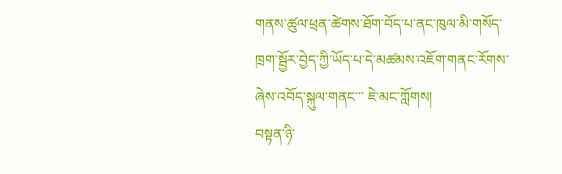གནས་ཚུལ་ཕྲན་ཚེགས་ཐོག་བོད་པ་ནང་ཁུལ་མི་གསོད་ཁྲག་སྦྱོར་བྱེད་ཀྱི་ཡོད་པ་དེ་མཚམས་འཇོག་གནང་རོགས་ཞེས་འབོད་སྐུལ་གནང་་་ ཇེ་མང་ཀློགས།
བསྟན་ཉི་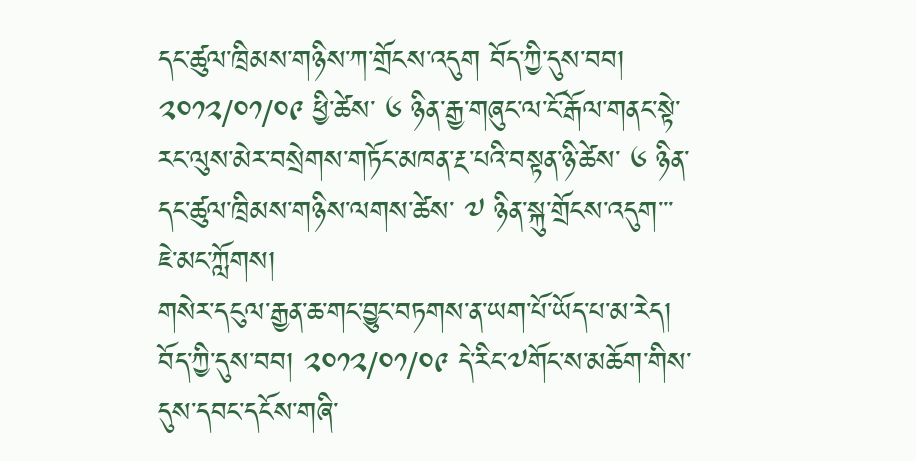དང་ཚུལ་ཁྲིམས་གཉིས་ཀ་གྲོངས་འདུག བོད་ཀྱི་དུས་བབ། ༢༠༡༢/༠༡/༠༩ ཕྱི་ཚེས་ ༦ ཉིན་རྒྱ་གཞུང་ལ་ངོ་རྒོལ་གནང་སྟེ་རང་ལུས་མེར་བསྲེགས་གཏོང་མཁན་རྔ་པའི་བསྟན་ཉི་ཚེས་ ༦ ཉིན་དང་ཚུལ་ཁྲིམས་གཉིས་ལགས་ཚེས་ ༧ ཉིན་སྐུ་གྲོངས་འདུག་་་ ཇེ་མང་ཀློགས།
གསེར་དངུལ་རྒྱན་ཆ་གང་བྱུང་བཏགས་ན་ཡག་པོ་ཡོད་པ་མ་རེད། བོད་ཀྱི་དུས་བབ། ༢༠༡༢/༠༡/༠༩ དེ་རིང་༧གོང་ས་མཆོག་གིས་དུས་དབང་དངོས་གཞི་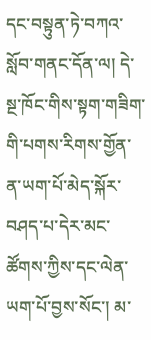དང་བསྟུན་ཏེ་བཀའ་སློབ་གནང་དོན་ལ། དེ་སྔ་ཁོང་གིས་སྟག་གཟིག་གི་པགས་རིགས་གྱོན་ན་ཡག་པོ་མེད་སྐོར་བཤད་པ་དེར་མང་ཚོགས་ཀྱིས་དང་ལེན་ཡག་པོ་བྱས་སོང་། མ་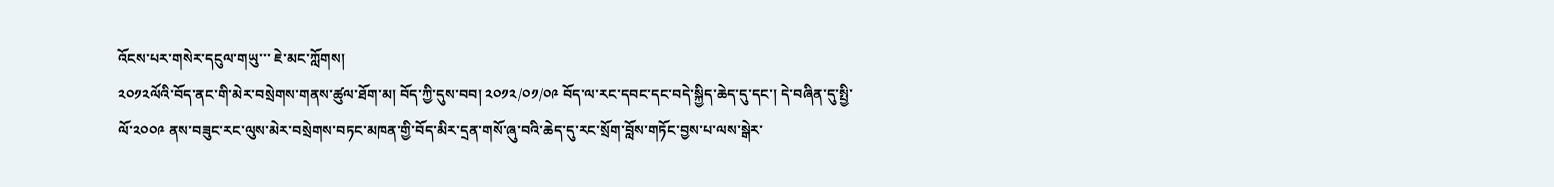འོངས་པར་གསེར་དངུལ་གཡུ་་་ ཇེ་མང་ཀློགས།
༢༠༡༢ལོའི་བོད་ནང་གི་མེར་བསྲེགས་གནས་ཚུལ་ཐོག་མ། བོད་ཀྱི་དུས་བབ། ༢༠༡༢/༠༡/༠༩ བོད་ལ་རང་དབང་དང་བདེ་སྐྱིད་ཆེད་དུ་དང་། དེ་བཞིན་དུ་སྤྱི་ལོ་༢༠༠༩ ནས་བཟུང་རང་ལུས་མེར་བསྲེགས་བཏང་མཁན་གྱི་བོད་མིར་དྲན་གསོ་ཞུ་བའི་ཆེད་དུ་རང་སྲོག་བློས་གཏོང་བྱས་པ་ལས་སྒེར་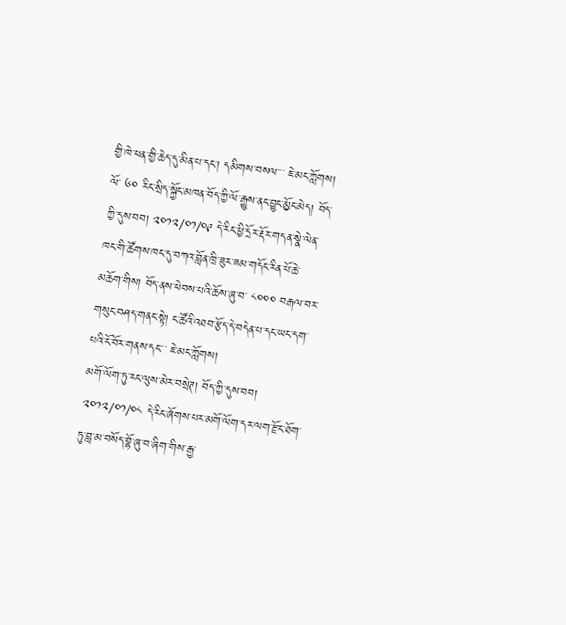གྱི་ཁེ་ཕན་གྱི་ཆེད་དུ་མིན་པ་དང་། དམིགས་བསལ་་་ ཇེ་མང་ཀློགས།
ལོ་ ༦༠ རིང་སྲིད་སྐྱོང་མཁན་བོད་ཀྱི་ལོ་རྒྱུས་ནང་བྱུང་མྱོང་མེད། བོད་ཀྱི་དུས་བབ། ༢༠༡༢/༠༡/༠༩ དེ་རིང་ཕྱི་དྲོར་རྡོར་གདན་སྣེ་ལེན་ཁང་གི་ཚོགས་ཁང་དུ་བཀའ་བློན་ཁྲི་ཟུར་ཟམ་གདོང་རིན་པོ་ཆེ་མཆོག་གིས། བོད་ནས་ཕེབས་པའི་ཆོས་ཞུ་བ་ ༨༠༠༠ བརྒལ་བར་གསུང་བཤད་གནང་སྟེ། ང་ཚོའི་འཐབ་རྩོད་དེ་བདེན་པ་དང་ཡང་དག་པའི་ངོ་བོར་གནས་དང་་་ ཇེ་མང་ཀློགས།
མགོ་ལོག་ཏུ་རང་ལུས་མེར་བསྲེཊ། བོད་ཀྱི་དུས་བབ། ༢༠༡༢/༠༡/༠༨ དེ་རིང་ཞོགས་པར་མགོ་ལོག་དར་ལག་རྫོང་ཐོག་ཏུ་བླ་མ་བསོད་བྷོ་ཞུ་བ་ཞིག་གིས་རྒྱ་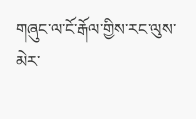གཞུང་ལ་ངོ་རྒོལ་གྱིས་རང་ལུས་མེར་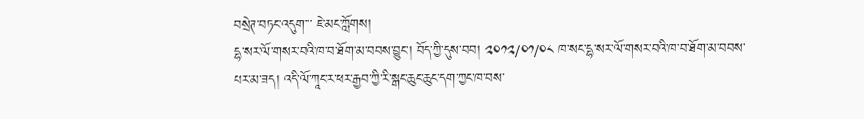བསྲེཊ་བཏང་འདུག་་་ ཇེ་མང་ཀློགས།
དྷ་སར་ལོ་གསར་བའི་ཁ་བ་ཐོག་མ་བབས་བྱུང་། བོད་ཀྱི་དུས་བབ། ༢༠༡༢/༠༡/༠༨ ཁ་སང་དྷ་སར་ལོ་གསར་བའི་ཁ་བ་ཐོག་མ་བབས་པར་མ་ཟད། འདི་ལོ་ཀཱང་ར་ཕར་རྒྱབ་ཀྱི་རི་སྒང་ཆུང་ཆུང་དག་ཀྱང་ཁ་བས་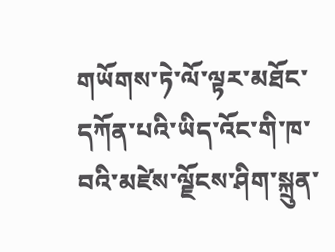གཡོགས་ཏེ་ལོ་ལྟར་མཐོང་དཀོན་པའི་ཡིད་འོང་གི་ཁ་བའི་མཛེས་ལྗོངས་ཤིག་སྐྲུན་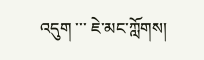འདུག ་་་ ཇེ་མང་ཀློགས།